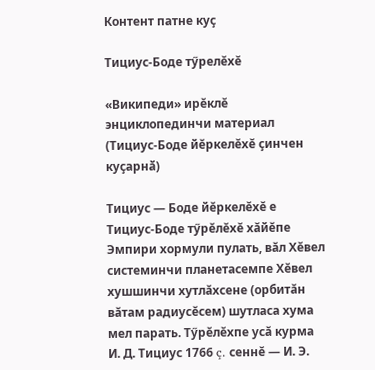Контент патне куҫ

Тициус-Боде тӳрелĕхĕ

«Википеди» ирĕклĕ энциклопединчи материал
(Тициус-Боде йĕркелĕхĕ ҫинчен куҫарнӑ)

Тициус — Боде йĕркелĕхĕ е Тициус-Боде тӳрĕлĕхĕ хăйĕпе Эмпири хормули пулать, вăл Хĕвел системинчи планетасемпе Хĕвел хушшинчи хутлăхсене (орбитăн вăтам радиусĕсем) шутласа хума мел парать. Тӳрĕлĕхпе усă курма И. Д. Тициус 1766 ç. сеннĕ — И. Э.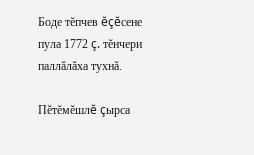Боде тĕпчев ĕçĕсене пула 1772 ç. тĕнчери паллăлăха тухнă.

Пĕтĕмĕшлĕ çырса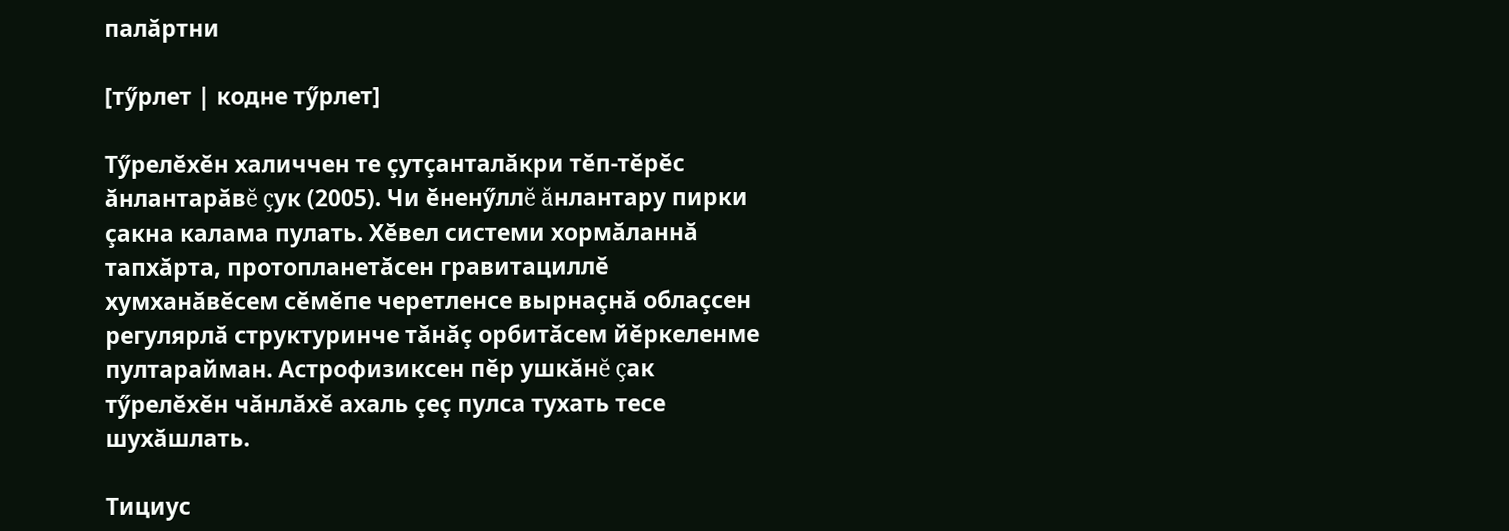палăртни

[тӳрлет | кодне тӳрлет]

Тӳрелĕхĕн халиччен те çутçанталăкри тĕп-тĕрĕс ăнлантарăвĕ çук (2005). Чи ĕненӳллĕ ăнлантару пирки çакна калама пулать. Хĕвел системи хормăланнă тапхăрта, протопланетăсен гравитациллĕ хумханăвĕсем сĕмĕпе черетленсе вырнаçнă облаçсен регулярлă структуринче тăнăç орбитăсем йĕркеленме пултарайман. Астрофизиксен пĕр ушкăнĕ çак тӳрелĕхĕн чăнлăхĕ ахаль çеç пулса тухать тесе шухăшлать.

Тициус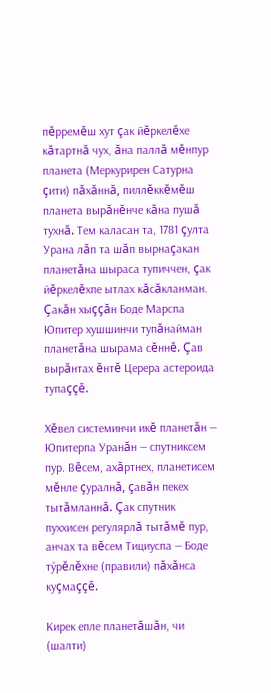пĕрремĕш хут çак йĕркелĕхе кăтартнă чух, ăна паллă мĕнпур планета (Меркурирен Сатурна çити) пăхăннă, пиллĕккĕмĕш планета вырăнĕнче кăна пушă тухнă. Тем каласан та, 1781 çулта Урана лăп та шăп вырнаçакан планетăна шыраса тупиччен, çак йĕркелĕхпе ытлах кăсăкланман. Çакăн хыççăн Боде Марспа Юпитер хушшинчи тупăнайман планетăна шырама сĕннĕ. Çав вырăнтах ĕнтĕ Церера астероида тупаççĕ.

Хĕвел системинчи икĕ планетăн — Юпитерпа Уранăн — спутниксем пур. Вĕсем, ахăртнех, планетисем мĕнле çуралнă, çавăн пекех тытăмланнă. Çак спутник пуххисен регулярлă тытăмĕ пур, анчах та вĕсем Тициуспа — Боде тӳрĕлĕхне (правили) пăхăнса куçмаççĕ.

Кирек епле планетăшăн, чи (шалти)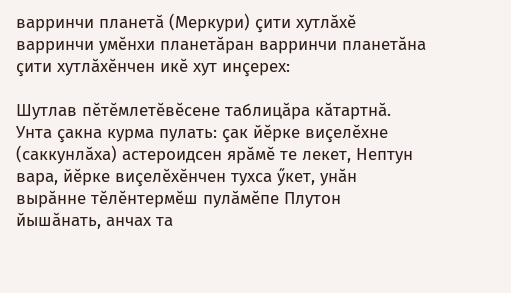варринчи планетă (Меркури) çити хутлăхĕ варринчи умĕнхи планетăран варринчи планетăна çити хутлăхĕнчен икĕ хут инçерех:

Шутлав пĕтĕмлетĕвĕсене таблицăра кăтартнă. Унта çакна курма пулать: çак йĕрке виçелĕхне (саккунлăха) астероидсен ярăмĕ те лекет, Нептун вара, йĕрке виçелĕхĕнчен тухса ӳкет, унăн вырăнне тĕлĕнтермĕш пулăмĕпе Плутон йышăнать, анчах та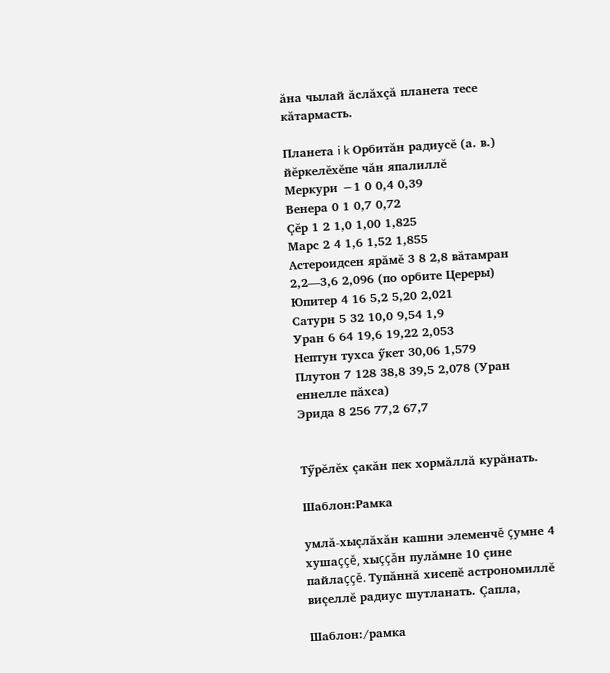ăна чылай ăслăхçă планета тесе кăтармасть.

Планета i k Орбитăн радиусĕ (а. в.)
йĕркелĕхĕпе чăн япалиллĕ
Меркури −1 0 0,4 0,39
Венера 0 1 0,7 0,72
Çĕр 1 2 1,0 1,00 1,825
Марс 2 4 1,6 1,52 1,855
Астероидсен ярăмĕ 3 8 2,8 вăтамран 2,2—3,6 2,096 (по орбите Цереры)
Юпитер 4 16 5,2 5,20 2,021
Сатурн 5 32 10,0 9,54 1,9
Уран 6 64 19,6 19,22 2,053
Нептун тухса ӳкет 30,06 1,579
Плутон 7 128 38,8 39,5 2,078 (Уран еннелле пăхса)
Эрида 8 256 77,2 67,7


Тӳрĕлĕх çакăн пек хормăллă курăнать.

Шаблон:Рамка

умлă-хыçлăхăн кашни элеменчĕ çумне 4 хушаççĕ, хыççăн пулăмне 10 çине пайлаççĕ. Тупăннă хисепĕ астрономиллĕ виçеллĕ радиус шутланать. Çапла,

Шаблон:/рамка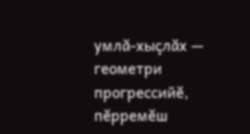умлă-хыçлăх — геометри прогрессийĕ, пĕрремĕш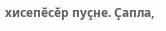хисепĕсĕр пуçне. Çапла,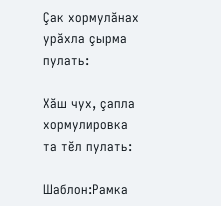Çак хормулăнах урăхла çырма пулать:

Хăш чух, çапла хормулировка та тĕл пулать:

Шаблон:Рамка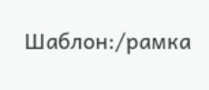Шаблон:/рамка